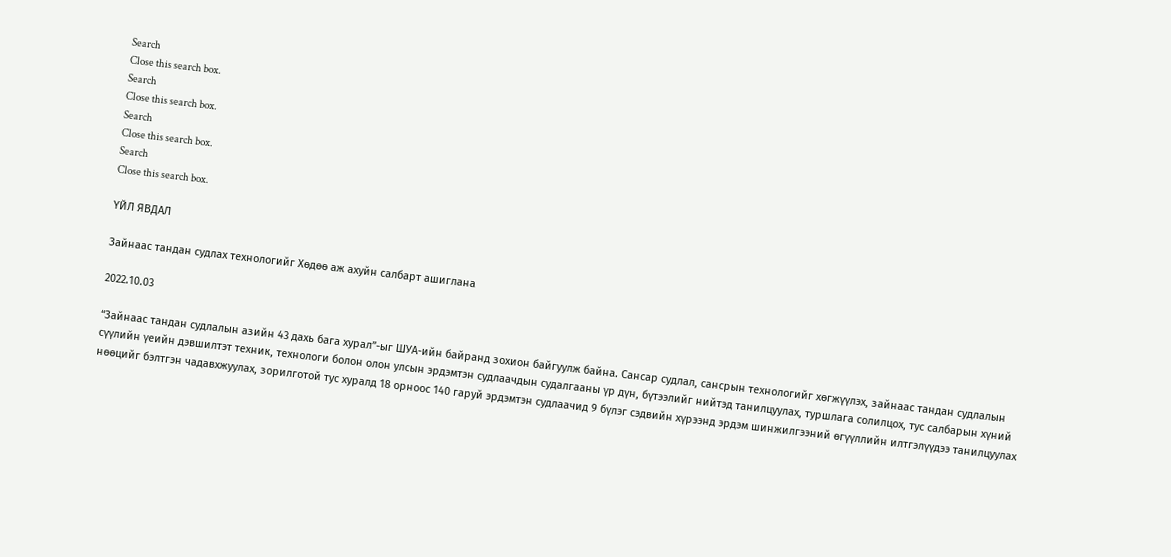Search
Close this search box.
Search
Close this search box.
Search
Close this search box.
Search
Close this search box.

ҮЙЛ ЯВДАЛ

Зайнаас тандан судлах технологийг Хөдөө аж ахуйн салбарт ашиглана

2022.10.03

“Зайнаас тандан судлалын азийн 43 дахь бага хурал”-ыг ШУА-ийн байранд зохион байгуулж байна. Сансар судлал, сансрын технологийг хөгжүүлэх, зайнаас тандан судлалын сүүлийн үеийн дэвшилтэт техник, технологи болон олон улсын эрдэмтэн судлаачдын судалгааны үр дүн, бүтээлийг нийтэд танилцуулах, туршлага солилцох, тус салбарын хүний нөөцийг бэлтгэн чадавхжуулах, зорилготой тус хуралд 18 орноос 140 гаруй эрдэмтэн судлаачид 9 бүлэг сэдвийн хүрээнд эрдэм шинжилгээний өгүүллийн илтгэлүүдээ танилцуулах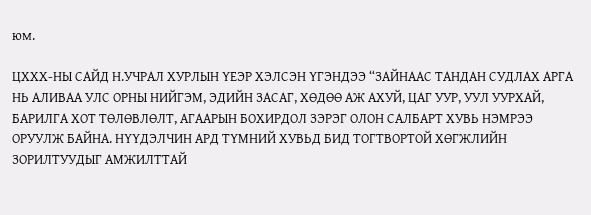юм.

ЦХХХ-НЫ САЙД Н.УЧРАЛ ХУРЛЫН ҮЕЭР ХЭЛСЭН ҮГЭНДЭЭ “ЗАЙНААС ТАНДАН СУДЛАХ АРГА НЬ АЛИВАА УЛС ОРНЫ НИЙГЭМ, ЭДИЙН ЗАСАГ, ХӨДӨӨ АЖ АХУЙ, ЦАГ УУР, УУЛ УУРХАЙ, БАРИЛГА ХОТ ТӨЛӨВЛӨЛТ, АГААРЫН БОХИРДОЛ ЗЭРЭГ ОЛОН САЛБАРТ ХУВЬ НЭМРЭЭ ОРУУЛЖ БАЙНА. НҮҮДЭЛЧИН АРД ТҮМНИЙ ХУВЬД БИД ТОГТВОРТОЙ ХӨГЖЛИЙН ЗОРИЛТУУДЫГ АМЖИЛТТАЙ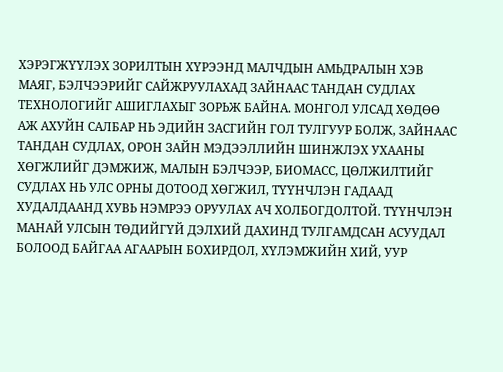ХЭРЭГЖҮҮЛЭХ ЗОРИЛТЫН ХҮРЭЭНД МАЛЧДЫН АМЬДРАЛЫН ХЭВ МАЯГ, БЭЛЧЭЭРИЙГ САЙЖРУУЛАХАД ЗАЙНААС ТАНДАН СУДЛАХ ТЕХНОЛОГИЙГ АШИГЛАХЫГ ЗОРЬЖ БАЙНА. МОНГОЛ УЛСАД ХӨДӨӨ АЖ АХУЙН САЛБАР НЬ ЭДИЙН ЗАСГИЙН ГОЛ ТУЛГУУР БОЛЖ, ЗАЙНААС ТАНДАН СУДЛАХ, ОРОН ЗАЙН МЭДЭЭЛЛИЙН ШИНЖЛЭХ УХААНЫ ХӨГЖЛИЙГ ДЭМЖИЖ, МАЛЫН БЭЛЧЭЭР, БИОМАСС, ЦӨЛЖИЛТИЙГ СУДЛАХ НЬ УЛС ОРНЫ ДОТООД ХӨГЖИЛ, ТҮҮНЧЛЭН ГАДААД ХУДАЛДААНД ХУВЬ НЭМРЭЭ ОРУУЛАХ АЧ ХОЛБОГДОЛТОЙ. ТҮҮНЧЛЭН МАНАЙ УЛСЫН ТӨДИЙГҮЙ ДЭЛХИЙ ДАХИНД ТУЛГАМДСАН АСУУДАЛ БОЛООД БАЙГАА АГААРЫН БОХИРДОЛ, ХҮЛЭМЖИЙН ХИЙ, УУР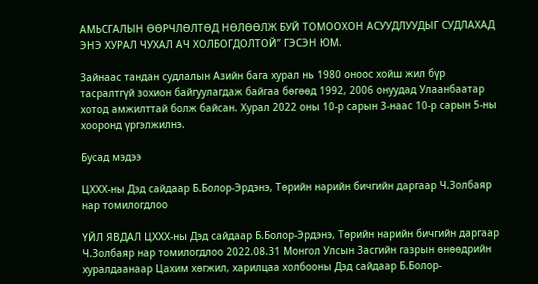АМЬСГАЛЫН ӨӨРЧЛӨЛТӨД НӨЛӨӨЛЖ БУЙ ТОМООХОН АСУУДЛУУДЫГ СУДЛАХАД ЭНЭ ХУРАЛ ЧУХАЛ АЧ ХОЛБОГДОЛТОЙ” ГЭСЭН ЮМ.

Зайнаас тандан судлалын Азийн бага хурал нь 1980 оноос хойш жил бүр тасралтгүй зохион байгуулагдаж байгаа бөгөөд 1992, 2006 онуудад Улаанбаатар хотод амжилттай болж байсан. Хурал 2022 оны 10-р сарын 3-наас 10-р сарын 5-ны хооронд үргэлжилнэ.

Бусад мэдээ

ЦХХХ-ны Дэд сайдаар Б.Болор-Эрдэнэ, Төрийн нарийн бичгийн даргаар Ч.Золбаяр нар томилогдлоо

ҮЙЛ ЯВДАЛ ЦХХХ-ны Дэд сайдаар Б.Болор-Эрдэнэ, Төрийн нарийн бичгийн даргаар Ч.Золбаяр нар томилогдлоо 2022.08.31 Монгол Улсын Засгийн газрын өнөөдрийн хуралдаанаар Цахим хөгжил, харилцаа холбооны Дэд сайдаар Б.Болор-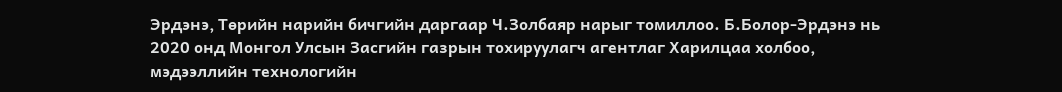Эрдэнэ, Төрийн нарийн бичгийн даргаар Ч.Золбаяр нарыг томиллоо. Б.Болор-Эрдэнэ нь 2020 онд Монгол Улсын Засгийн газрын тохируулагч агентлаг Харилцаа холбоо, мэдээллийн технологийн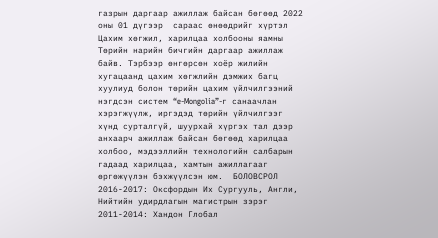газрын даргаар ажиллаж байсан бөгөөд 2022 оны 01 дүгээр  сараас өнөөдрийг хүртэл Цахим хөгжил, харилцаа холбооны яамны Төрийн нарийн бичгийн даргаар ажиллаж байв. Тэрбээр өнгөрсөн хоёр жилийн хугацаанд цахим хөгжлийн дэмжих багц хуулиуд болон төрийн цахим үйлчилгээний нэгдсэн систем “e-Mongolia”-г санаачлан хэрэгжүүлж, иргэдэд төрийн үйлчилгээг хүнд сурталгүй, шуурхай хүргэх тал дээр анхаарч ажиллаж байсан бөгөөд харилцаа холбоо, мэдээллийн технологийн салбарын гадаад харилцаа, хамтын ажиллагааг өргөжүүлэн бэхжүүлсэн юм.  БОЛОВСРОЛ 2016-2017: Оксфордын Их Сургууль, Англи, Нийтийн удирдлагын магистрын зэрэг 2011-2014: Хандон Глобал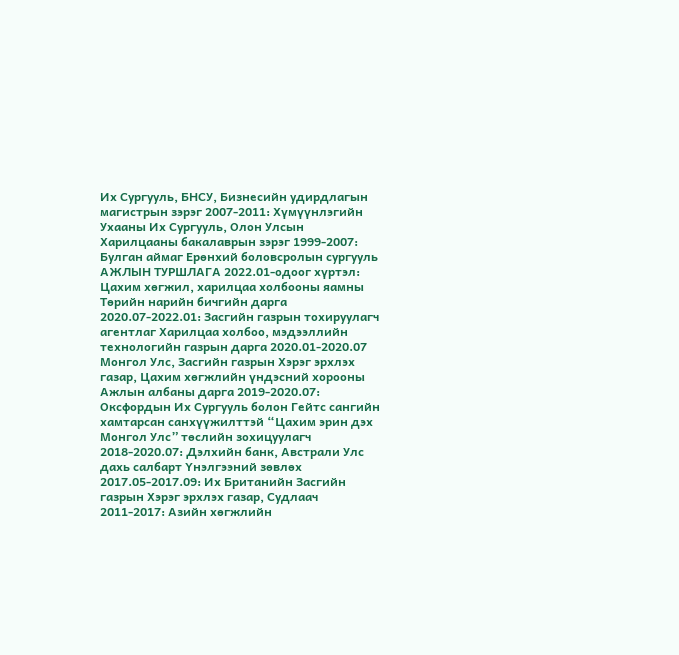Их Сургууль, БНСУ, Бизнесийн удирдлагын магистрын зэрэг 2007-2011: Хүмүүнлэгийн Ухааны Их Сургууль, Олон Улсын Харилцааны бакалаврын зэрэг 1999-2007: Булган аймаг Ерөнхий боловсролын сургууль АЖЛЫН ТУРШЛАГА 2022.01-одоог хүртэл: Цахим хөгжил, харилцаа холбооны яамны Төрийн нарийн бичгийн дарга 2020.07-2022.01: Засгийн газрын тохируулагч агентлаг Харилцаа холбоо, мэдээллийн технологийн газрын дарга 2020.01-2020.07 Монгол Улс, Засгийн газрын Хэрэг эрхлэх газар, Цахим хөгжлийн үндэсний хорооны Ажлын албаны дарга 2019-2020.07: Оксфордын Их Сургууль болон Гейтс сангийн хамтарсан санхүүжилттэй “Цахим эрин дэх Монгол Улс” төслийн зохицуулагч 2018-2020.07: Дэлхийн банк, Австрали Улс дахь салбарт Үнэлгээний зөвлөх 2017.05-2017.09: Их Британийн Засгийн газрын Хэрэг эрхлэх газар, Судлаач 2011-2017: Азийн хөгжлийн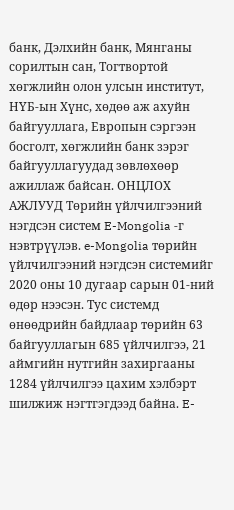банк, Дэлхийн банк, Мянганы сорилтын сан, Тогтвортой хөгжлийн олон улсын институт, НҮБ-ын Хүнс, хөдөө аж ахуйн байгууллага, Европын сэргээн босголт, хөгжлийн банк зэрэг байгууллагуудад зөвлөхөөр ажиллаж байсан. ОНЦЛОХ АЖЛУУД Төрийн үйлчилгээний нэгдсэн систем E-Mongolia -г нэвтрүүлэв. e-Mongolia төрийн үйлчилгээний нэгдсэн системийг 2020 оны 10 дугаар сарын 01-ний өдөр нээсэн. Тус системд өнөөдрийн байдлаар төрийн 63 байгууллагын 685 үйлчилгээ, 21 аймгийн нутгийн захиргааны 1284 үйлчилгээ цахим хэлбэрт шилжиж нэгтгэгдээд байна. E-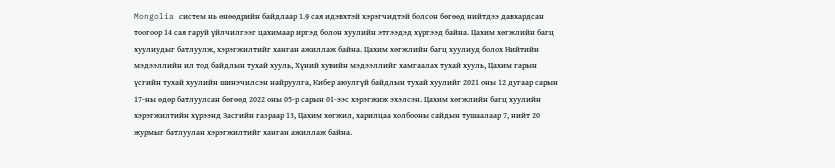Mongolia систем нь өнөөдрийн байдлаар 1.9 сая идэвхтэй хэрэгчидтэй болсон бөгөөд нийтдээ давхардсан тоогоор 14 сая гаруй үйлчилгээг цахимаар иргэд болон хуулийн этгээдэд хүргээд байна. Цахим хөгжлийн багц хуулиудыг батлуулж, хэрэгжилтийг ханган ажиллаж байна. Цахим хөгжлийн багц хуулиуд болох Нийтийн мэдээллийн ил тод байдлын тухай хууль, Хүний хувийн мэдээллийг хамгаалах тухай хууль, Цахим гарын үсгийн тухай хуулийн шинэчилсэн найруулга, Кибер аюулгүй байдлын тухай хуулийг 2021 оны 12 дугаар сарын 17-ны өдөр батлуулсан бөгөөд 2022 оны 05-р сарын 01-ээс хэрэгжиж эхэлсэн. Цахим хөгжлийн багц хуулийн хэрэгжилтийн хүрээнд Засгийн газраар 13, Цахим хөгжил, харилцаа холбооны сайдын тушаалаар 7, нийт 20 журмыг батлуулан хэрэгжилтийг ханган ажиллаж байна.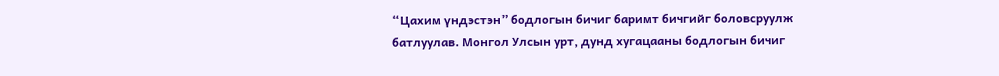“Цахим үндэстэн” бодлогын бичиг баримт бичгийг боловсруулж батлуулав. Монгол Улсын урт, дунд хугацааны бодлогын бичиг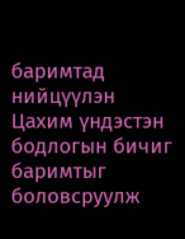баримтад нийцүүлэн Цахим үндэстэн бодлогын бичиг баримтыг боловсруулж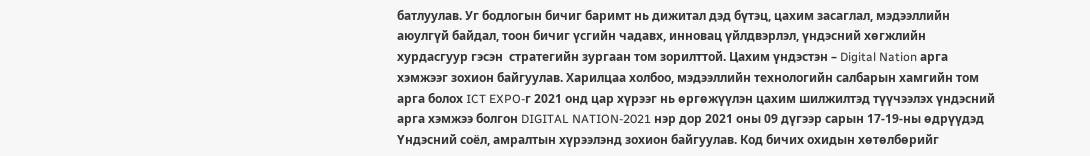батлуулав. Уг бодлогын бичиг баримт нь дижитал дэд бүтэц, цахим засаглал, мэдээллийн аюулгүй байдал, тоон бичиг үсгийн чадавх, инновац үйлдвэрлэл, үндэсний хөгжлийн хурдасгуур гэсэн  стратегийн зургаан том зорилттой. Цахим үндэстэн – Digital Nation арга хэмжээг зохион байгуулав. Харилцаа холбоо, мэдээллийн технологийн салбарын хамгийн том арга болох ICT EXPO-г 2021 онд цар хүрээг нь өргөжүүлэн цахим шилжилтэд түүчээлэх үндэсний арга хэмжээ болгон DIGITAL NATION-2021 нэр дор 2021 оны 09 дүгээр сарын 17-19-ны өдрүүдэд Үндэсний соёл, амралтын хүрээлэнд зохион байгуулав. Код бичих охидын хөтөлбөрийг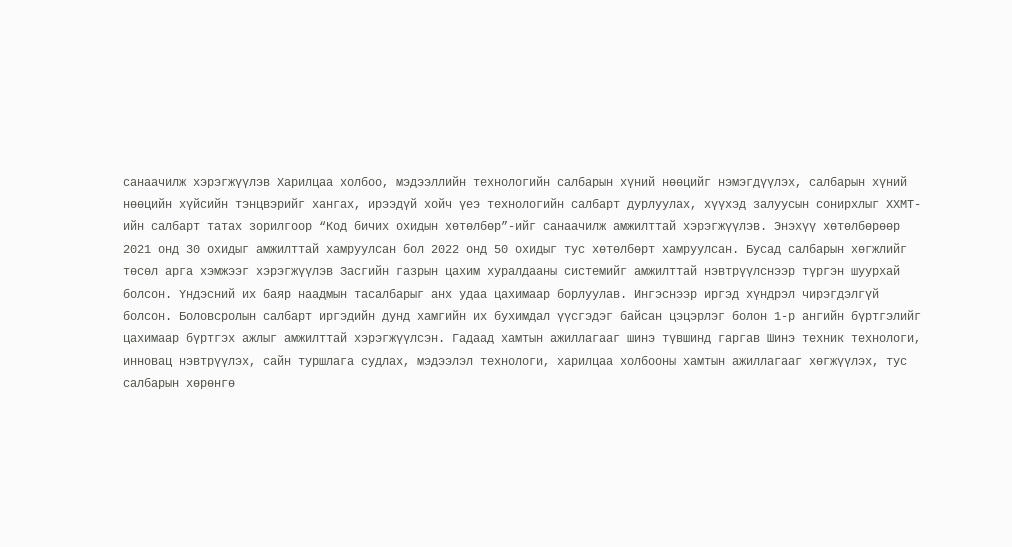санаачилж хэрэгжүүлэв Харилцаа холбоо, мэдээллийн технологийн салбарын хүний нөөцийг нэмэгдүүлэх, салбарын хүний нөөцийн хүйсийн тэнцвэрийг хангах, ирээдүй хойч үеэ технологийн салбарт дурлуулах, хүүхэд залуусын сонирхлыг ХХМТ-ийн салбарт татах зорилгоор “Код бичих охидын хөтөлбөр”-ийг санаачилж амжилттай хэрэгжүүлэв. Энэхүү хөтөлбөрөөр 2021 онд 30 охидыг амжилттай хамруулсан бол 2022 онд 50 охидыг тус хөтөлбөрт хамруулсан. Бусад салбарын хөгжлийг төсөл арга хэмжээг хэрэгжүүлэв Засгийн газрын цахим хуралдааны системийг амжилттай нэвтрүүлснээр түргэн шуурхай болсон. Үндэсний их баяр наадмын тасалбарыг анх удаа цахимаар борлуулав. Ингэснээр иргэд хүндрэл чирэгдэлгүй болсон. Боловсролын салбарт иргэдийн дунд хамгийн их бухимдал үүсгэдэг байсан цэцэрлэг болон 1-р ангийн бүртгэлийг цахимаар бүртгэх ажлыг амжилттай хэрэгжүүлсэн. Гадаад хамтын ажиллагааг шинэ түвшинд гаргав Шинэ техник технологи, инновац нэвтрүүлэх, сайн туршлага судлах, мэдээлэл технологи, харилцаа холбооны хамтын ажиллагааг хөгжүүлэх, тус салбарын хөрөнгө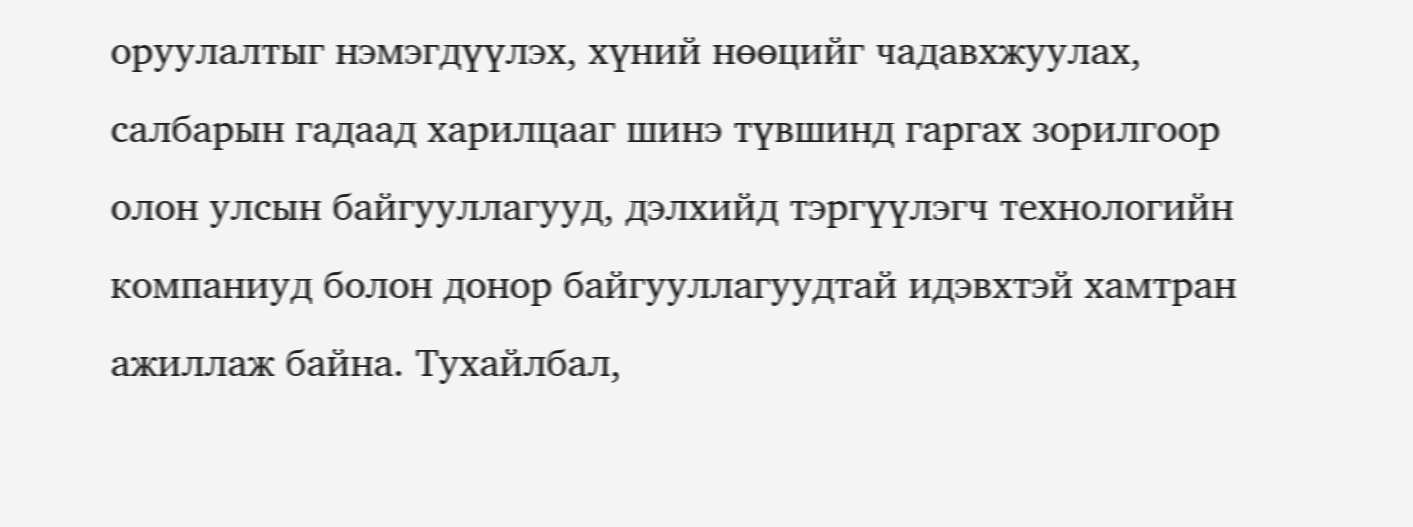оруулалтыг нэмэгдүүлэх, хүний нөөцийг чадавхжуулах, салбарын гадаад харилцааг шинэ түвшинд гаргах зорилгоор олон улсын байгууллагууд, дэлхийд тэргүүлэгч технологийн компаниуд болон донор байгууллагуудтай идэвхтэй хамтран ажиллаж байна. Тухайлбал,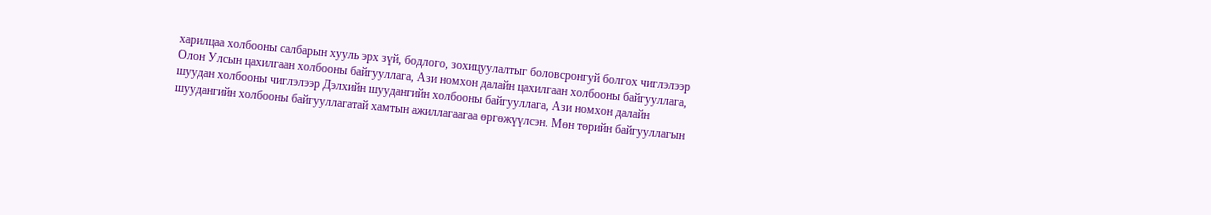харилцаа холбооны салбарын хууль эрх зүй, бодлого, зохицуулалтыг боловсронгуй болгох чиглэлээр Олон Улсын цахилгаан холбооны байгууллага, Ази номхон далайн цахилгаан холбооны байгууллага, шуудан холбооны чиглэлээр Дэлхийн шуудангийн холбооны байгууллага, Ази номхон далайн шуудангийн холбооны байгууллагатай хамтын ажиллагаагаа өргөжүүлсэн. Мөн төрийн байгууллагын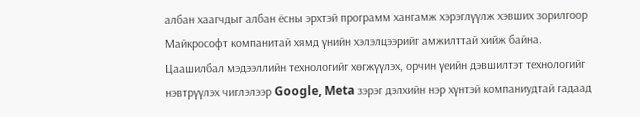албан хаагчдыг албан ёсны эрхтэй программ хангамж хэрэглүүлж хэвших зорилгоор Майкрософт компанитай хямд үнийн хэлэлцээрийг амжилттай хийж байна. Цаашилбал мэдээллийн технологийг хөгжүүлэх, орчин үеийн дэвшилтэт технологийг нэвтрүүлэх чиглэлээр Google, Meta зэрэг дэлхийн нэр хүнтэй компаниудтай гадаад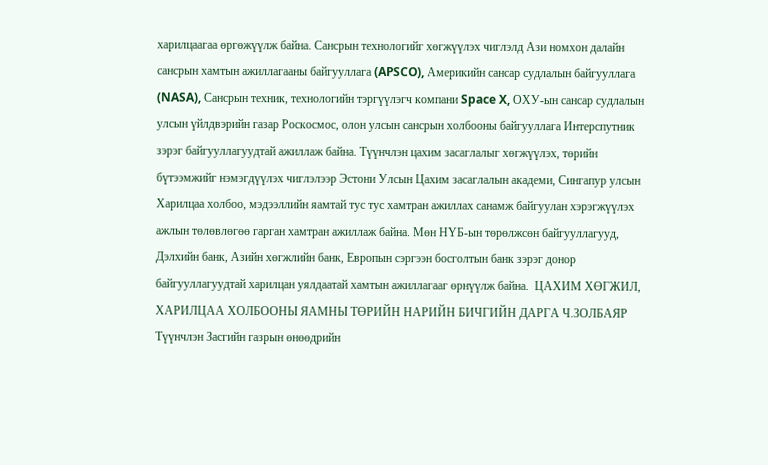харилцаагаа өргөжүүлж байна. Сансрын технологийг хөгжүүлэх чиглэлд Ази номхон далайн сансрын хамтын ажиллагааны байгууллага (APSCO), Америкийн сансар судлалын байгууллага (NASA), Сансрын техник, технологийн тэргүүлэгч компани Space X, ОХУ-ын сансар судлалын улсын үйлдвэрийн газар Роскосмос, олон улсын сансрын холбооны байгууллага Интерспутник зэрэг байгууллагуудтай ажиллаж байна. Түүнчлэн цахим засаглалыг хөгжүүлэх, төрийн бүтээмжийг нэмэгдүүлэх чиглэлээр Эстони Улсын Цахим засаглалын академи, Сингапур улсын Харилцаа холбоо, мэдээллийн яамтай тус тус хамтран ажиллах санамж байгуулан хэрэгжүүлэх ажлын төлөвлөгөө гарган хамтран ажиллаж байна. Мөн НҮБ-ын төрөлжсөн байгууллагууд, Дэлхийн банк, Азийн хөгжлийн банк, Европын сэргээн босголтын банк зэрэг донор байгууллагуудтай харилцан уялдаатай хамтын ажиллагааг өрнүүлж байна.  ЦАХИМ ХӨГЖИЛ, ХАРИЛЦАА ХОЛБООНЫ ЯАМНЫ ТӨРИЙН НАРИЙН БИЧГИЙН ДАРГА Ч.ЗОЛБАЯР Түүнчлэн Засгийн газрын өнөөдрийн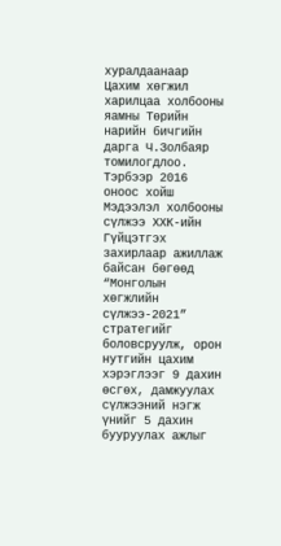хуралдаанаар Цахим хөгжил харилцаа холбооны яамны Төрийн нарийн бичгийн дарга Ч.Золбаяр томилогдлоо.  Тэрбээр 2016 оноос хойш Мэдээлэл холбооны сүлжээ ХХК-ийн Гүйцэтгэх захирлаар ажиллаж байсан бөгөөд  “Монголын хөгжлийн сүлжээ-2021” стратегийг боловсруулж, орон нутгийн цахим хэрэглээг 9 дахин өсгөх, дамжуулах сүлжээний нэгж үнийг 5 дахин бууруулах ажлыг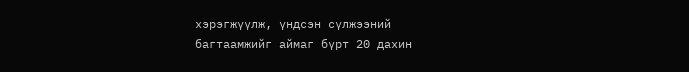хэрэгжүүлж, үндсэн сүлжээний багтаамжийг аймаг бүрт 20 дахин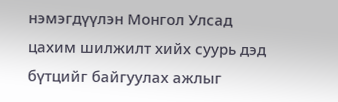нэмэгдүүлэн Монгол Улсад цахим шилжилт хийх суурь дэд бүтцийг байгуулах ажлыг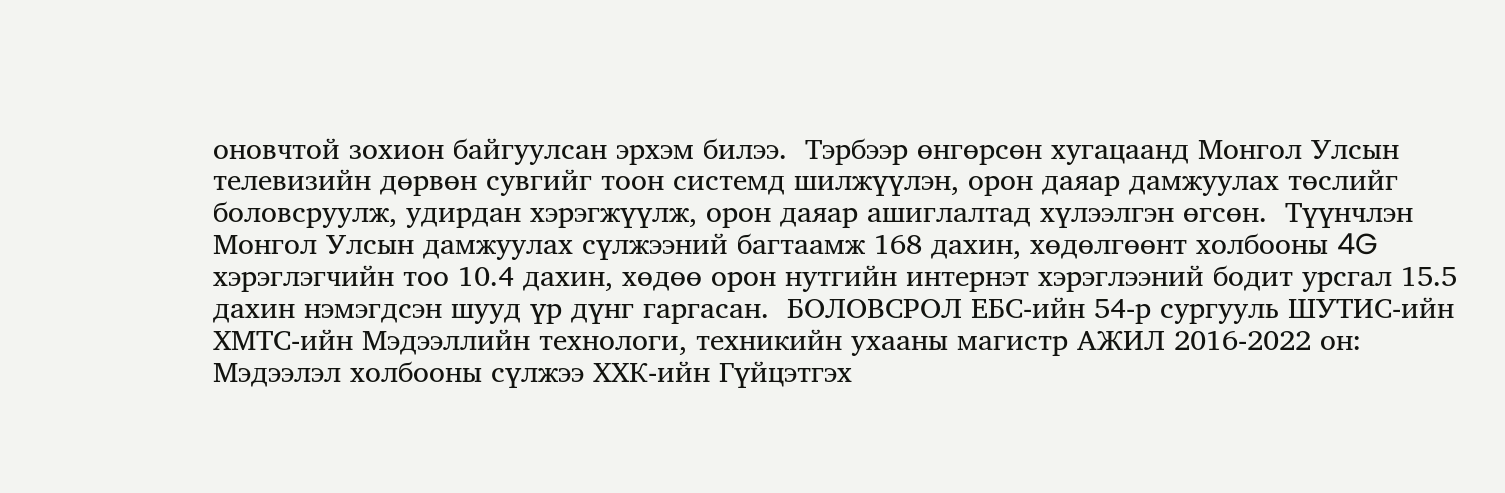оновчтой зохион байгуулсан эрхэм билээ.  Тэрбээр өнгөрсөн хугацаанд Монгол Улсын телевизийн дөрвөн сувгийг тоон системд шилжүүлэн, орон даяар дамжуулах төслийг боловсруулж, удирдан хэрэгжүүлж, орон даяар ашиглалтад хүлээлгэн өгсөн.  Түүнчлэн Монгол Улсын дамжуулах сүлжээний багтаамж 168 дахин, хөдөлгөөнт холбооны 4G хэрэглэгчийн тоо 10.4 дахин, хөдөө орон нутгийн интернэт хэрэглээний бодит урсгал 15.5 дахин нэмэгдсэн шууд үр дүнг гаргасан.  БОЛОВСРОЛ ЕБС-ийн 54-р сургууль ШУТИС-ийн ХМТС-ийн Мэдээллийн технологи, техникийн ухааны магистр АЖИЛ 2016-2022 он: Мэдээлэл холбооны сүлжээ ХХК-ийн Гүйцэтгэх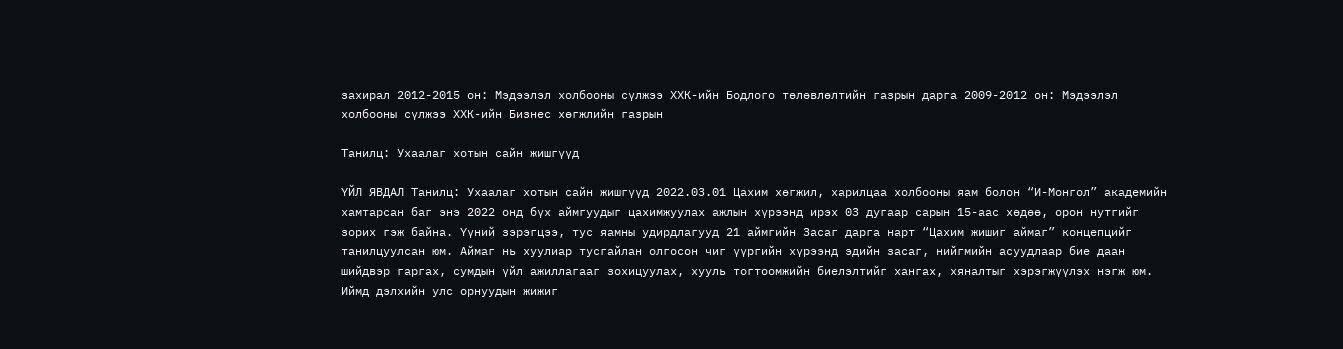захирал 2012-2015 он: Мэдээлэл холбооны сүлжээ ХХК-ийн Бодлого төлөвлөлтийн газрын дарга 2009-2012 он: Мэдээлэл холбооны сүлжээ ХХК-ийн Бизнес хөгжлийн газрын

Танилц: Ухаалаг хотын сайн жишгүүд

ҮЙЛ ЯВДАЛ Танилц: Ухаалаг хотын сайн жишгүүд 2022.03.01 Цахим хөгжил, харилцаа холбооны яам болон “И-Монгол” академийн хамтарсан баг энэ 2022 онд бүх аймгуудыг цахимжуулах ажлын хүрээнд ирэх 03 дугаар сарын 15-аас хөдөө, орон нутгийг зорих гэж байна. Үүний зэрэгцээ, тус яамны удирдлагууд 21 аймгийн Засаг дарга нарт “Цахим жишиг аймаг” концепцийг танилцуулсан юм. Аймаг нь хуулиар тусгайлан олгосон чиг үүргийн хүрээнд эдийн засаг, нийгмийн асуудлаар бие даан шийдвэр гаргах, сумдын үйл ажиллагааг зохицуулах, хууль тогтоомжийн биелэлтийг хангах, хяналтыг хэрэгжүүлэх нэгж юм. Иймд дэлхийн улс орнуудын жижиг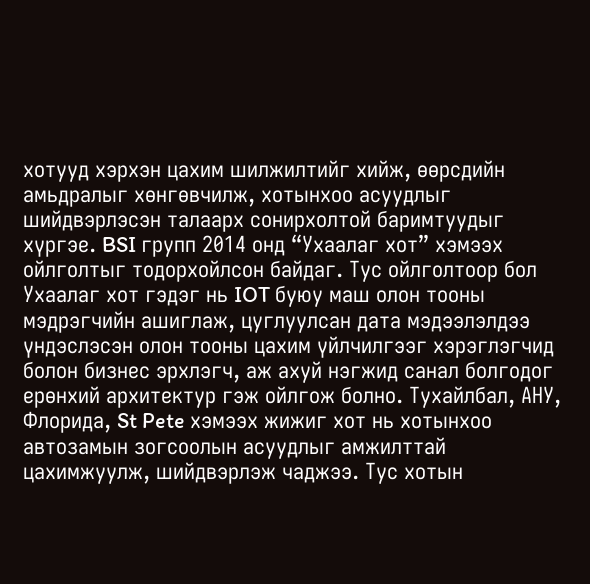хотууд хэрхэн цахим шилжилтийг хийж, өөрсдийн амьдралыг хөнгөвчилж, хотынхоо асуудлыг шийдвэрлэсэн талаарх сонирхолтой баримтуудыг хүргэе. BSI групп 2014 онд “Ухаалаг хот” хэмээх ойлголтыг тодорхойлсон байдаг. Тус ойлголтоор бол Ухаалаг хот гэдэг нь IOT буюу маш олон тооны мэдрэгчийн ашиглаж, цуглуулсан дата мэдээлэлдээ үндэслэсэн олон тооны цахим үйлчилгээг хэрэглэгчид болон бизнес эрхлэгч, аж ахуй нэгжид санал болгодог ерөнхий архитектур гэж ойлгож болно. Тухайлбал, АНУ, Флорида, St Pete хэмээх жижиг хот нь хотынхоо автозамын зогсоолын асуудлыг амжилттай цахимжуулж, шийдвэрлэж чаджээ. Тус хотын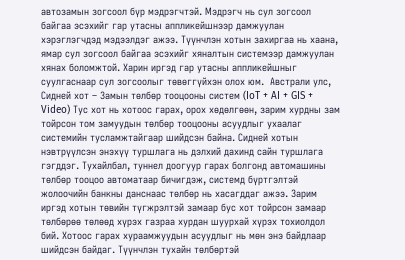автозамын зогсоол бүр мэдрэгчтэй. Мэдрэгч нь сул зогсоол байгаа эсэхийг гар утасны аппликейшнээр дамжуулан хэрэглэгчдэд мэдээлдэг ажээ. Түүнчлэн хотын захиргаа нь хаана, ямар сул зогсоол байгаа эсэхийг хяналтын системээр дамжуулан хянах боломжтой. Харин иргэд гар утасны аппликейшныг суулгаснаар сул зогсоолыг төвөггүйхэн олох юм.  Австрали улс, Сидней хот – Замын төлбөр тооцооны систем (IoT + AI + GIS + Video) Тус хот нь хотоос гарах, орох хөдөлгөөн, зарим хурдны зам тойрсон том замуудын төлбөр тооцооны асуудлыг ухаалаг системийн тусламжтайгаар шийдсэн байна. Сидней хотын нэвтрүүлсэн энэхүү туршлага нь дэлхий дахинд сайн туршлага гэгддэг. Тухайлбал, туннел доогуур гарах болгонд автомашины төлбөр тооцоо автоматаар бичигдэж, системд бүртгэлтэй жолоочийн банкны данснаас төлбөр нь хасагддаг ажээ. Зарим иргэд хотын төвийн түгжрэлтэй замаар бус хот тойрсон замаар төлбөрөө төлөөд хүрэх газраа хурдан шуурхай хүрэх тохиолдол бий. Хотоос гарах хураамжуудын асуудлыг нь мөн энэ байдлаар шийдсэн байдаг. Түүнчлэн тухайн төлбөртэй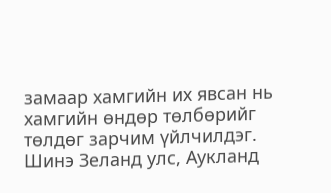замаар хамгийн их явсан нь хамгийн өндөр төлбөрийг төлдөг зарчим үйлчилдэг. Шинэ Зеланд улс, Аукланд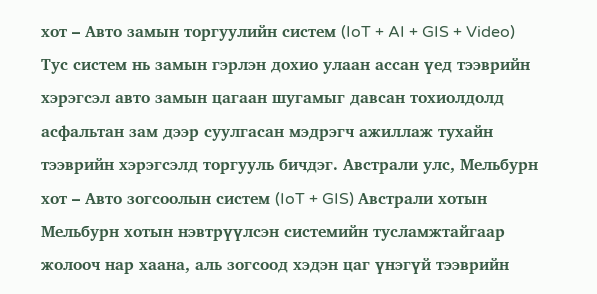хот – Авто замын торгуулийн систем (IoT + AI + GIS + Video) Тус систем нь замын гэрлэн дохио улаан ассан үед тээврийн хэрэгсэл авто замын цагаан шугамыг давсан тохиолдолд асфальтан зам дээр суулгасан мэдрэгч ажиллаж тухайн тээврийн хэрэгсэлд торгууль бичдэг. Австрали улс, Мельбурн хот – Авто зогсоолын систем (IoT + GIS) Австрали хотын Мельбурн хотын нэвтрүүлсэн системийн тусламжтайгаар жолооч нар хаана, аль зогсоод хэдэн цаг үнэгүй тээврийн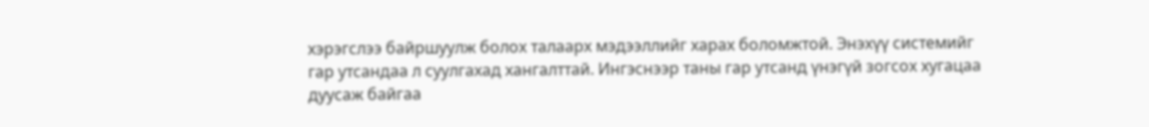хэрэгслээ байршуулж болох талаарх мэдээллийг харах боломжтой. Энэхүү системийг гар утсандаа л суулгахад хангалттай. Ингэснээр таны гар утсанд үнэгүй зогсох хугацаа дуусаж байгаа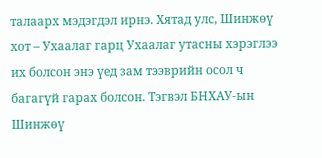талаарх мэдэгдэл ирнэ. Хятад улс, Шинжөү хот – Ухаалаг гарц Ухаалаг утасны хэрэглээ их болсон энэ үед зам тээврийн осол ч багагүй гарах болсон. Тэгвэл БНХАУ-ын Шинжөү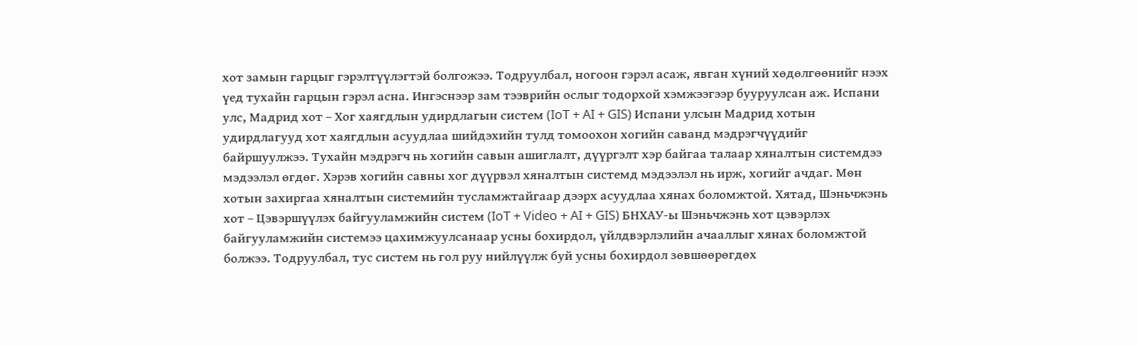хот замын гарцыг гэрэлтүүлэгтэй болгожээ. Тодруулбал, ногоон гэрэл асаж, явган хүний хөдөлгөөнийг нээх үед тухайн гарцын гэрэл асна. Ингэснээр зам тээврийн ослыг тодорхой хэмжээгээр бууруулсан аж. Испани улс, Мадрид хот – Хог хаягдлын удирдлагын систем (IoT + AI + GIS) Испани улсын Мадрид хотын удирдлагууд хот хаягдлын асуудлаа шийдэхийн тулд томоохон хогийн саванд мэдрэгчүүдийг байршуулжээ. Тухайн мэдрэгч нь хогийн савын ашиглалт, дүүргэлт хэр байгаа талаар хяналтын системдээ мэдээлэл өгдөг. Хэрэв хогийн савны хог дүүрвэл хяналтын системд мэдээлэл нь ирж, хогийг ачдаг. Мөн хотын захиргаа хяналтын системийн тусламжтайгаар дээрх асуудлаа хянах боломжтой. Хятад, Шэньчжэнь хот – Цэвэршүүлэх байгууламжийн систем (IoT + Video + AI + GIS) БНХАУ-ы Шэньчжэнь хот цэвэрлэх байгууламжийн системээ цахимжуулсанаар усны бохирдол, үйлдвэрлэлийн ачааллыг хянах боломжтой болжээ. Тодруулбал, тус систем нь гол руу нийлүүлж буй усны бохирдол зөвшөөрөгдөх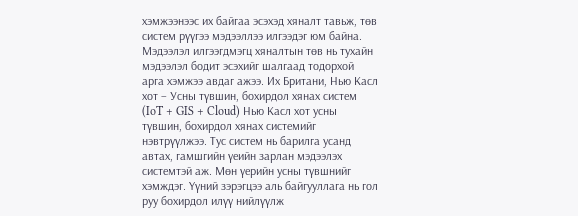хэмжээнээс их байгаа эсэхэд хяналт тавьж, төв систем рүүгээ мэдээллээ илгээдэг юм байна. Мэдээлэл илгээгдмэгц хяналтын төв нь тухайн мэдээлэл бодит эсэхийг шалгаад тодорхой арга хэмжээ авдаг ажээ. Их Британи, Нью Касл хот – Усны түвшин, бохирдол хянах систем (IoT + GIS + Cloud) Нью Касл хот усны түвшин, бохирдол хянах системийг нэвтрүүлжээ. Тус систем нь барилга усанд автах, гамшгийн үеийн зарлан мэдээлэх системтэй аж. Мөн үерийн усны түвшнийг хэмждэг. Үүний зэрэгцээ аль байгууллага нь гол руу бохирдол илүү нийлүүлж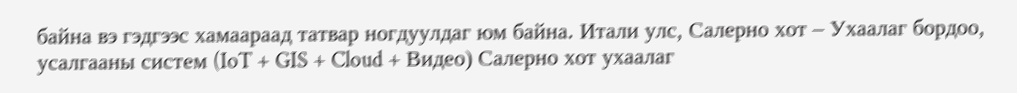байна вэ гэдгээс хамаараад татвар ногдуулдаг юм байна. Итали улс, Салерно хот – Ухаалаг бордоо, усалгааны систем (IoT + GIS + Cloud + Видео) Салерно хот ухаалаг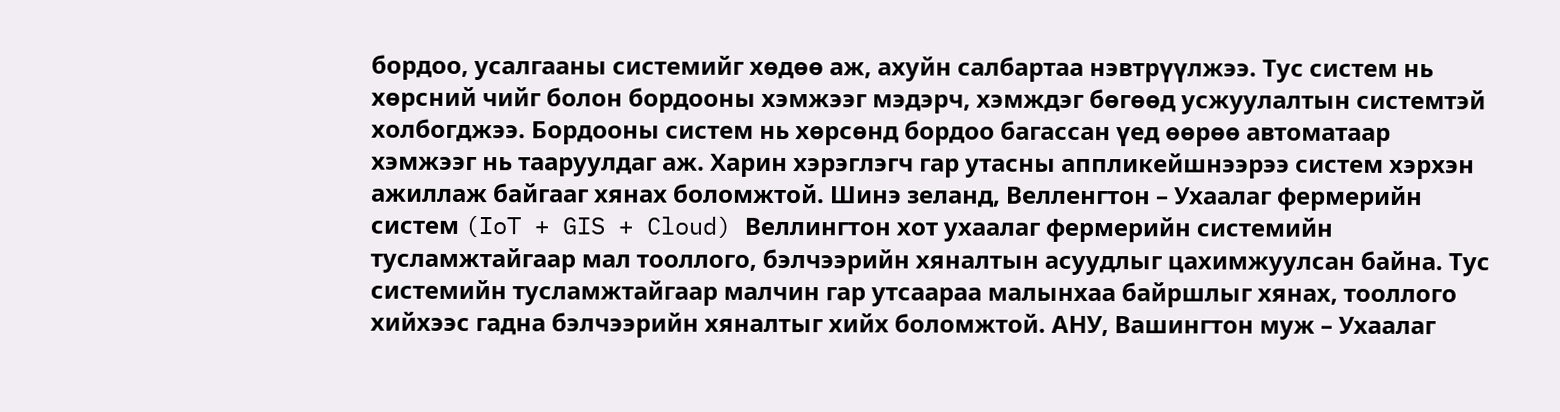бордоо, усалгааны системийг хөдөө аж, ахуйн салбартаа нэвтрүүлжээ. Тус систем нь хөрсний чийг болон бордооны хэмжээг мэдэрч, хэмждэг бөгөөд усжуулалтын системтэй холбогджээ. Бордооны систем нь хөрсөнд бордоо багассан үед өөрөө автоматаар хэмжээг нь тааруулдаг аж. Харин хэрэглэгч гар утасны аппликейшнээрээ систем хэрхэн ажиллаж байгааг хянах боломжтой. Шинэ зеланд, Велленгтон – Ухаалаг фермерийн систем (IoT + GIS + Cloud) Веллингтон хот ухаалаг фермерийн системийн тусламжтайгаар мал тооллого, бэлчээрийн хяналтын асуудлыг цахимжуулсан байна. Тус системийн тусламжтайгаар малчин гар утсаараа малынхаа байршлыг хянах, тооллого хийхээс гадна бэлчээрийн хяналтыг хийх боломжтой. АНУ, Вашингтон муж – Ухаалаг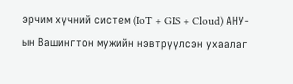эрчим хүчний систем (IoT + GIS + Cloud) АНУ-ын Вашингтон мужийн нэвтрүүлсэн ухаалаг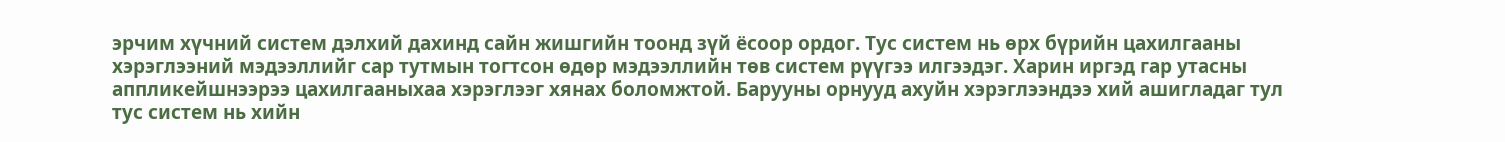эрчим хүчний систем дэлхий дахинд сайн жишгийн тоонд зүй ёсоор ордог. Тус систем нь өрх бүрийн цахилгааны хэрэглээний мэдээллийг сар тутмын тогтсон өдөр мэдээллийн төв систем рүүгээ илгээдэг. Харин иргэд гар утасны аппликейшнээрээ цахилгааныхаа хэрэглээг хянах боломжтой. Барууны орнууд ахуйн хэрэглээндээ хий ашигладаг тул тус систем нь хийн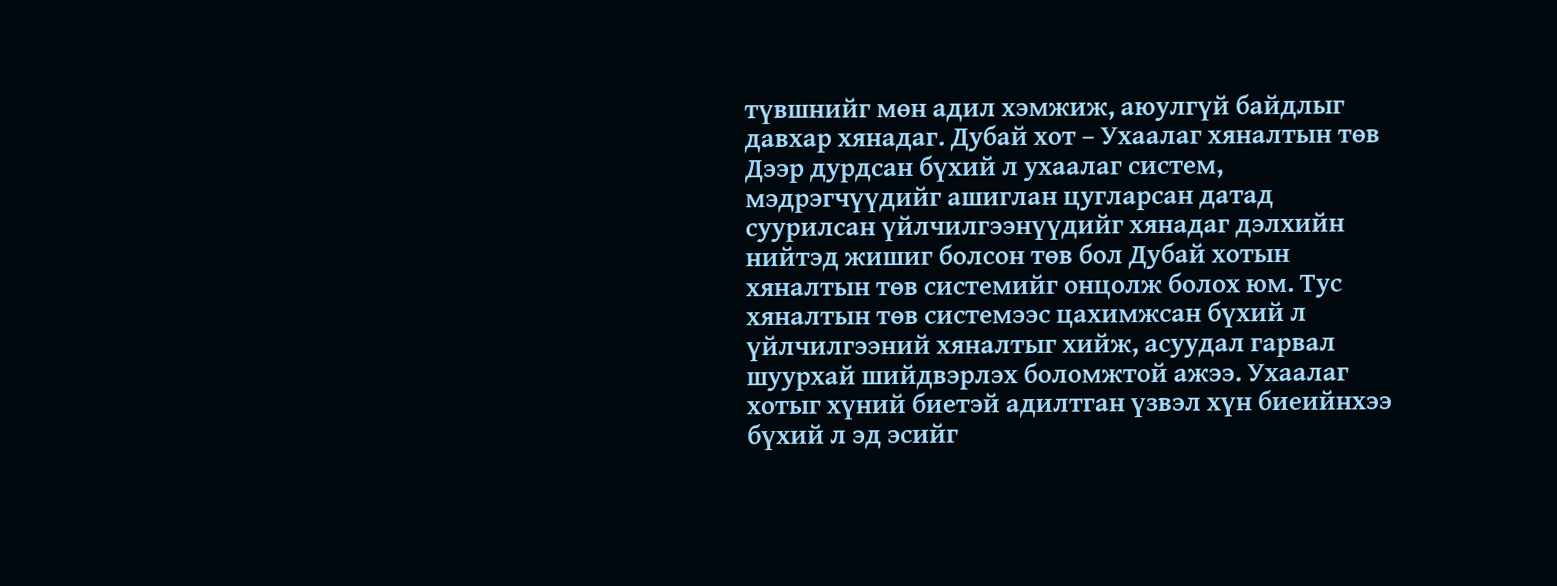түвшнийг мөн адил хэмжиж, аюулгүй байдлыг давхар хянадаг. Дубай хот – Ухаалаг хяналтын төв Дээр дурдсан бүхий л ухаалаг систем,  мэдрэгчүүдийг ашиглан цугларсан датад суурилсан үйлчилгээнүүдийг хянадаг дэлхийн нийтэд жишиг болсон төв бол Дубай хотын хяналтын төв системийг онцолж болох юм. Тус хяналтын төв системээс цахимжсан бүхий л үйлчилгээний хяналтыг хийж, асуудал гарвал шуурхай шийдвэрлэх боломжтой ажээ. Ухаалаг хотыг хүний биетэй адилтган үзвэл хүн биеийнхээ бүхий л эд эсийг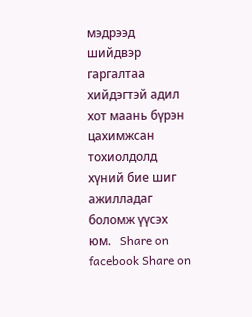мэдрээд шийдвэр гаргалтаа хийдэгтэй адил хот маань бүрэн цахимжсан тохиолдолд хүний бие шиг ажилладаг боломж үүсэх юм.   Share on facebook Share on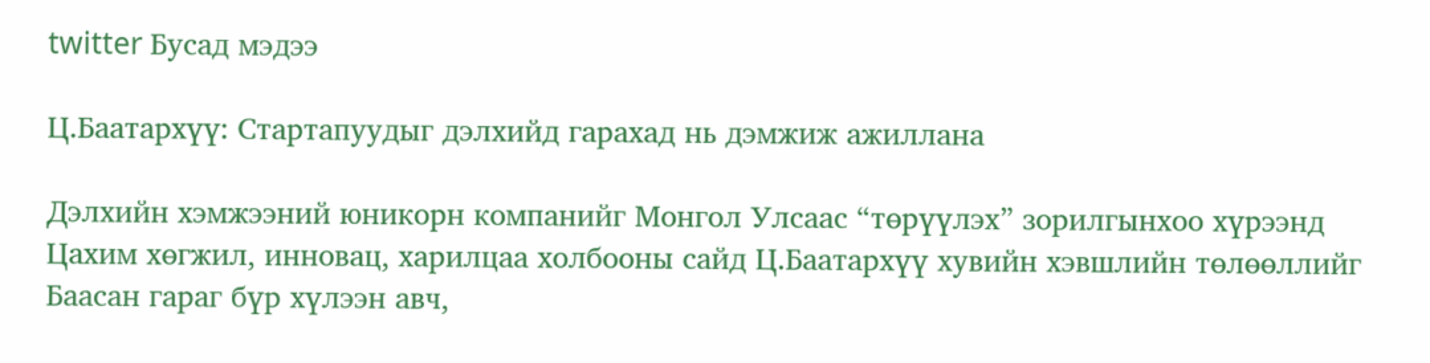twitter Бусад мэдээ

Ц.Баатархүү: Стартапуудыг дэлхийд гарахад нь дэмжиж ажиллана

Дэлхийн хэмжээний юникорн компанийг Монгол Улсаас “төрүүлэх” зорилгынхоо хүрээнд Цахим хөгжил, инновац, харилцаа холбооны сайд Ц.Баатархүү хувийн хэвшлийн төлөөллийг Баасан гараг бүр хүлээн авч,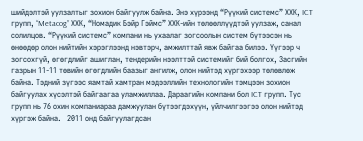шийдэлтэй уулзалтыг зохион байгуулж байна. Энэ хүрээнд “Рүүкий системс” ХХК, ICT групп, “Metacog” ХХК, “Номадик Бэйр Гэймс” ХХК-ийн төлөөллүүдтэй уулзаж, санал солилцов. “Рүүкий системс” компани нь ухаалаг зогсоолын систем бүтээсэн нь өнөөдөр олон нийтийн хэрэглээнд нэвтэрч, амжилттай явж байгаа билээ. Үүгээр ч зогсохгүй, өгөгдлийг ашиглан, тендерийн нээлттэй системийг бий болгох, Засгийн газрын 11-11 төвийн өгөгдлийн баазыг ангилж, олон нийтэд хүргэхээр төлөвлөж байна. Тэдний зүгээс яамтай хамтран мэдээллийн технологийн тэмцээн зохион байгуулах хүсэлтэй байгаагаа уламжиллаа. Дараагийн компани бол ICT групп. Тус групп нь 76 охин компаниараа дамжуулан бүтээгдэхүүн, үйлчилгээгээ олон нийтэд хүргэж байна.   2011 онд байгуулагдсан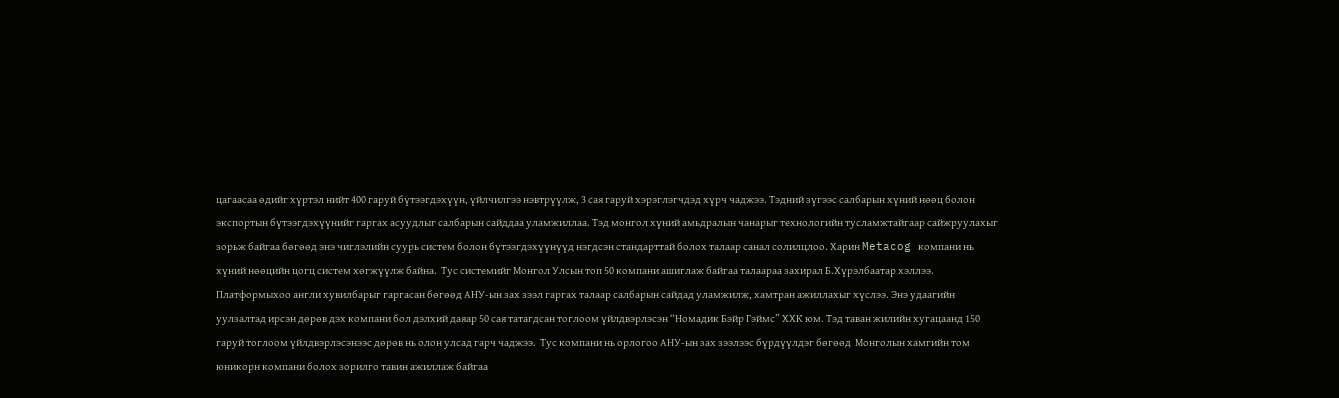цагаасаа өдийг хүртэл нийт 400 гаруй бүтээгдэхүүн, үйлчилгээ нэвтрүүлж, 3 сая гаруй хэрэглэгчдэд хүрч чаджээ. Тэдний зүгээс салбарын хүний нөөц болон экспортын бүтээгдэхүүнийг гаргах асуудлыг салбарын сайддаа уламжиллаа. Тэд монгол хүний амьдралын чанарыг технологийн тусламжтайгаар сайжруулахыг зорьж байгаа бөгөөд энэ чиглэлийн суурь систем болон бүтээгдэхүүнүүд нэгдсэн стандарттай болох талаар санал солилцлоо. Харин Metacog компани нь хүний нөөцийн цогц систем хөгжүүлж байна.  Тус системийг Монгол Улсын топ 50 компани ашиглаж байгаа талаараа захирал Б.Хүрэлбаатар хэллээ. Платформыхоо англи хувилбарыг гаргасан бөгөөд АНУ-ын зах зээл гаргах талаар салбарын сайдад уламжилж, хамтран ажиллахыг хүслээ. Энэ удаагийн уулзалтад ирсэн дөрөв дэх компани бол дэлхий даяар 50 сая татагдсан тоглоом үйлдвэрлэсэн “Номадик Бэйр Гэймс” ХХК юм. Тэд таван жилийн хугацаанд 150 гаруй тоглоом үйлдвэрлэсэнээс дөрөв нь олон улсад гарч чаджээ.  Тус компани нь орлогоо АНУ-ын зах зээлээс бүрдүүлдэг бөгөөд  Монголын хамгийн том юникорн компани болох зорилго тавин ажиллаж байгаа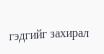гэдгийг захирал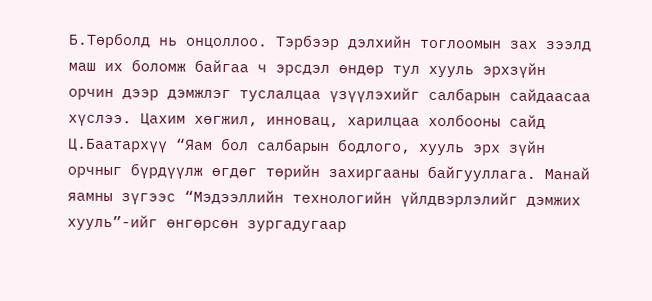Б.Төрболд нь онцоллоо. Тэрбээр дэлхийн тоглоомын зах зээлд маш их боломж байгаа ч эрсдэл өндөр тул хууль эрхзүйн орчин дээр дэмжлэг туслалцаа үзүүлэхийг салбарын сайдаасаа хүслээ. Цахим хөгжил, инновац, харилцаа холбооны сайд Ц.Баатархүү “Яам бол салбарын бодлого, хууль эрх зүйн орчныг бүрдүүлж өгдөг төрийн захиргааны байгууллага. Манай яамны зүгээс “Мэдээллийн технологийн үйлдвэрлэлийг дэмжих хууль”-ийг өнгөрсөн зургадугаар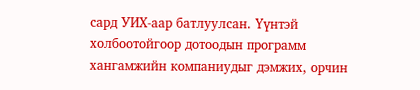сард УИХ-аар батлуулсан. Үүнтэй холбоотойгоор дотоодын программ хангамжийн компаниудыг дэмжих, орчин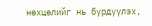нөхцөлийг нь бүрдүүлэх,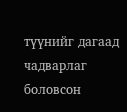түүнийг дагаад чадварлаг боловсон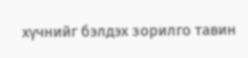хүчнийг бэлдэх зорилго тавин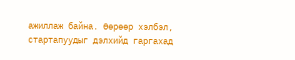ажиллаж байна. Өөрөөр хэлбэл, стартапуудыг дэлхийд гаргахад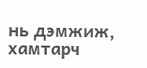нь дэмжиж, хамтарч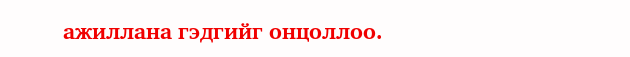ажиллана гэдгийг онцоллоо.